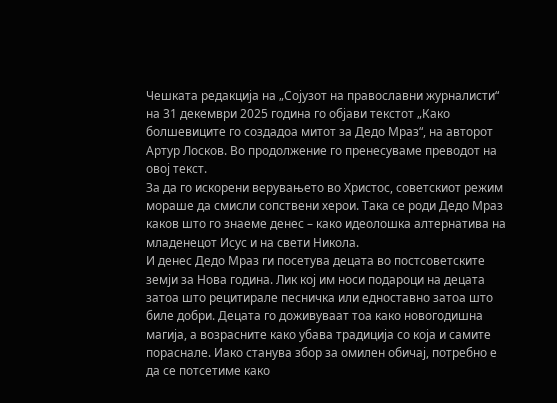Чешката редакција на „Сојузот на православни журналисти“ на 31 декември 2025 година го објави текстот „Како болшевиците го создадоа митот за Дедо Мраз“, на авторот Артур Лосков. Во продолжение го пренесуваме преводот на овој текст.
За да го искорени верувањето во Христос, советскиот режим мораше да смисли сопствени херои. Така се роди Дедо Мраз каков што го знаеме денес – како идеолошка алтернатива на младенецот Исус и на свети Никола.
И денес Дедо Мраз ги посетува децата во постсоветските земји за Нова година. Лик кој им носи подароци на децата затоа што рецитирале песничка или едноставно затоа што биле добри. Децата го доживуваат тоа како новогодишна магија, а возрасните како убава традиција со која и самите пораснале. Иако станува збор за омилен обичај, потребно е да се потсетиме како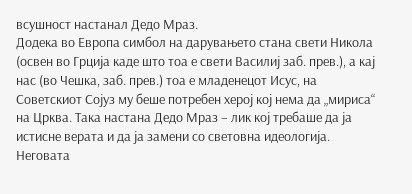всушност настанал Дедо Мраз.
Додека во Европа симбол на дарувањето стана свети Никола (освен во Грција каде што тоа е свети Василиј заб. прев.), а кај нас (во Чешка, заб. прев.) тоа е младенецот Исус, на Советскиот Сојуз му беше потребен херој кој нема да „мириса“ на Црква. Така настана Дедо Мраз – лик кој требаше да ја истисне верата и да ја замени со световна идеологија. Неговата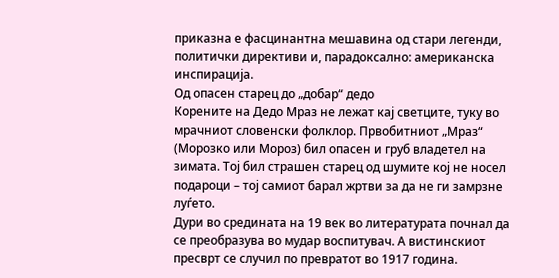приказна е фасцинантна мешавина од стари легенди, политички директиви и, парадоксално: американска инспирација.
Од опасен старец до „добар“ дедо
Корените на Дедо Мраз не лежат кај светците, туку во мрачниот словенски фолклор. Првобитниот „Мраз“ (Морозко или Мороз) бил опасен и груб владетел на зимата. Тој бил страшен старец од шумите кој не носел подароци – тој самиот барал жртви за да не ги замрзне луѓето.
Дури во средината на 19 век во литературата почнал да се преобразува во мудар воспитувач. А вистинскиот пресврт се случил по превратот во 1917 година.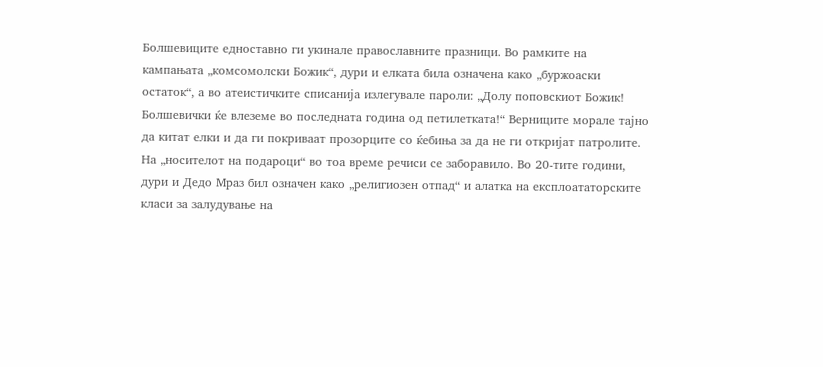Болшевиците едноставно ги укинале православните празници. Во рамките на кампањата „комсомолски Божик“, дури и елката била означена како „буржоаски остаток“, а во атеистичките списанија излегувале пароли: „Долу поповскиот Божик! Болшевички ќе влеземе во последната година од петилетката!“ Верниците морале тајно да китат елки и да ги покриваат прозорците со ќебиња за да не ги откријат патролите. На „носителот на подароци“ во тоа време речиси се заборавило. Во 20-тите години, дури и Дедо Мраз бил означен како „религиозен отпад“ и алатка на експлоататорските класи за залудување на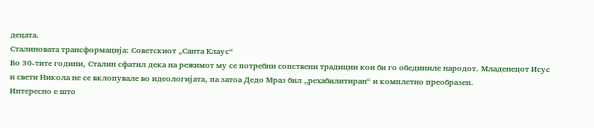децата.
Сталиновата трансформација: Советскиот „Санта Клаус“
Во 30-тите години, Сталин сфатил дека на режимот му се потребни сопствени традиции кои би го обединиле народот. Младенецот Исус и свети Никола не се вклопувале во идеологијата, па затоа Дедо Мраз бил „рехабилитиран“ и комплетно преобразен.
Интересно е што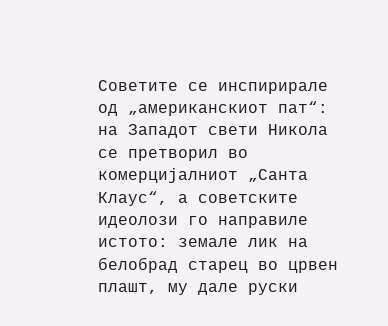Советите се инспирирале од „американскиот пат“: на Западот свети Никола се претворил во комерцијалниот „Санта Клаус“, а советските идеолози го направиле истото: земале лик на белобрад старец во црвен плашт, му дале руски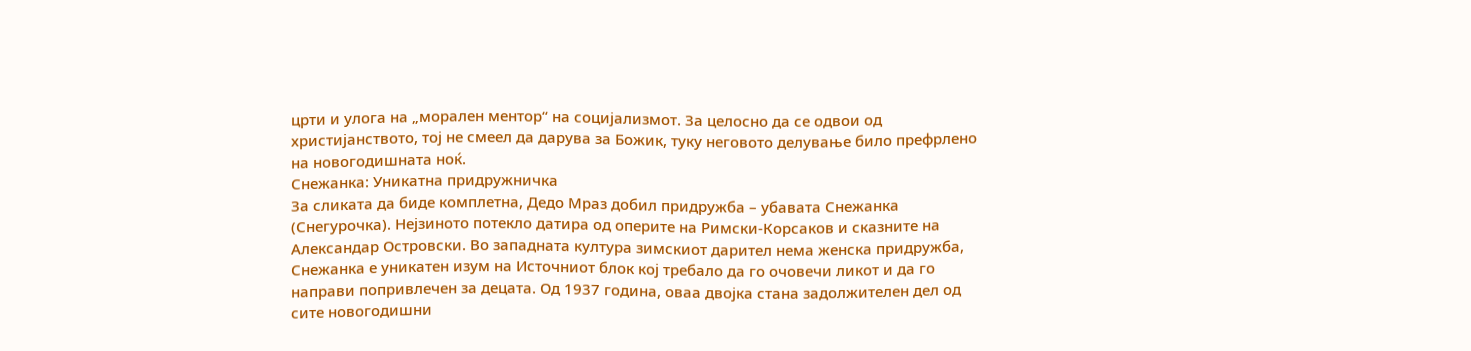црти и улога на „морален ментор“ на социјализмот. За целосно да се одвои од христијанството, тој не смеел да дарува за Божик, туку неговото делување било префрлено на новогодишната ноќ.
Снежанка: Уникатна придружничка
За сликата да биде комплетна, Дедо Мраз добил придружба – убавата Снежанка (Снегурочка). Нејзиното потекло датира од оперите на Римски-Корсаков и сказните на Александар Островски. Во западната култура зимскиот дарител нема женска придружба, Снежанка е уникатен изум на Источниот блок кој требало да го очовечи ликот и да го направи попривлечен за децата. Од 1937 година, оваа двојка стана задолжителен дел од сите новогодишни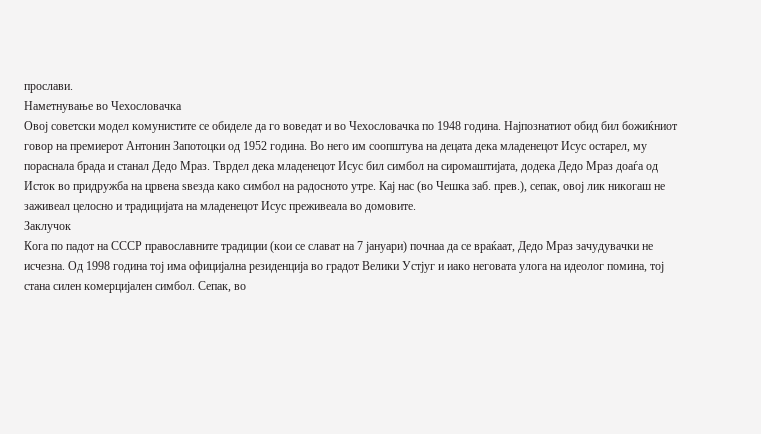прослави.
Наметнување во Чехословачка
Овој советски модел комунистите се обиделе да го воведат и во Чехословачка по 1948 година. Најпознатиот обид бил божиќниот говор на премиерот Антонин Запотоцки од 1952 година. Во него им соопштува на децата дека младенецот Исус остарел, му пораснала брада и станал Дедо Мраз. Тврдел дека младенецот Исус бил симбол на сиромаштијата, додека Дедо Мраз доаѓа од Исток во придружба на црвена ѕвезда како симбол на радосното утре. Кај нас (во Чешка заб. прев.), сепак, овој лик никогаш не заживеал целосно и традицијата на младенецот Исус преживеала во домовите.
Заклучок
Кога по падот на СССР православните традиции (кои се слават на 7 јануари) почнаа да се враќаат, Дедо Мраз зачудувачки не исчезна. Од 1998 година тој има официјална резиденција во градот Велики Устјуг и иако неговата улога на идеолог помина, тој стана силен комерцијален симбол. Сепак, во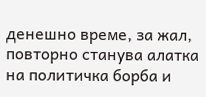денешно време, за жал, повторно станува алатка на политичка борба и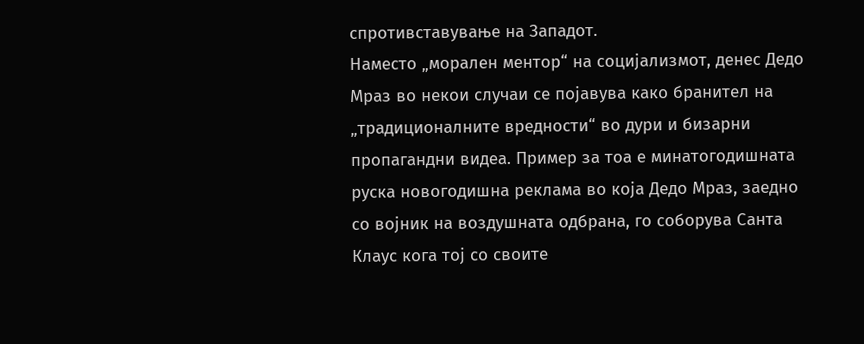спротивставување на Западот.
Наместо „морален ментор“ на социјализмот, денес Дедо Мраз во некои случаи се појавува како бранител на „традиционалните вредности“ во дури и бизарни пропагандни видеа. Пример за тоа е минатогодишната руска новогодишна реклама во која Дедо Мраз, заедно со војник на воздушната одбрана, го соборува Санта Клаус кога тој со своите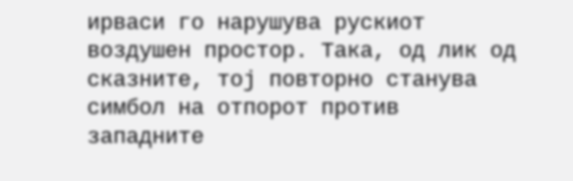ирваси го нарушува рускиот воздушен простор. Така, од лик од сказните, тој повторно станува симбол на отпорот против западните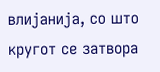влијанија, со што кругот се затвора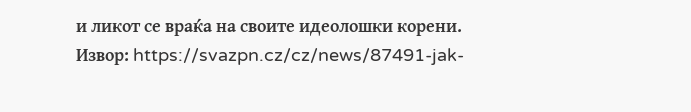и ликот се враќа на своите идеолошки корени.
Извор: https://svazpn.cz/cz/news/87491-jak-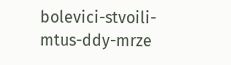bolevici-stvoili-mtus-ddy-mrze